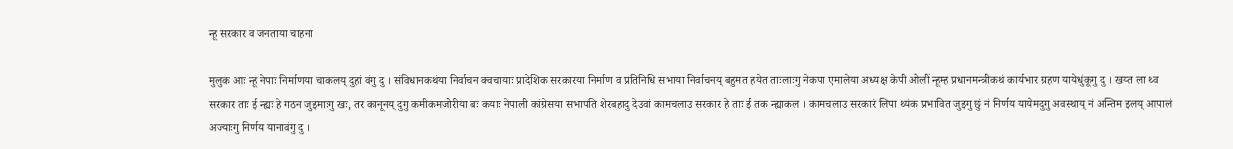न्हू सरकार व जनताया चाहना

मुलुक आः न्हू नेपाः निर्माणया चाकलय् दुहां वंगु दु । संविधानकथंया निर्वाचन क्वचायाः प्रादेशिक सरकारया निर्माण व प्रतिनिधि सभाया निर्वाचनय् बहुमत हयेत ताःलाःगु नेकपा एमालेया अध्यक्ष केपी ओलीं न्हूम्ह प्रधानमन्त्रीकथं कार्यभार ग्रहण यायेधुंकूगु दु । खय्त ला थ्व सरकार ताः ई न्ह्यः हे गठन जुइमाःगु खः, तर कानूनय् दुगु कमीकमजोरीया बः कयाः नेपाली कांग्रेसया सभापति शेरबहादु देउवां कामचलाउ सरकार हे ताः ई तक न्ह्याकल । कामचलाउ सरकारं लिपा थ्यंक प्रभावित जुइगु छुं नं निर्णय यायेमदुगु अवस्थाय् नं अन्तिम इलय् आपालं अज्याःगु निर्णय यानावंगु दु ।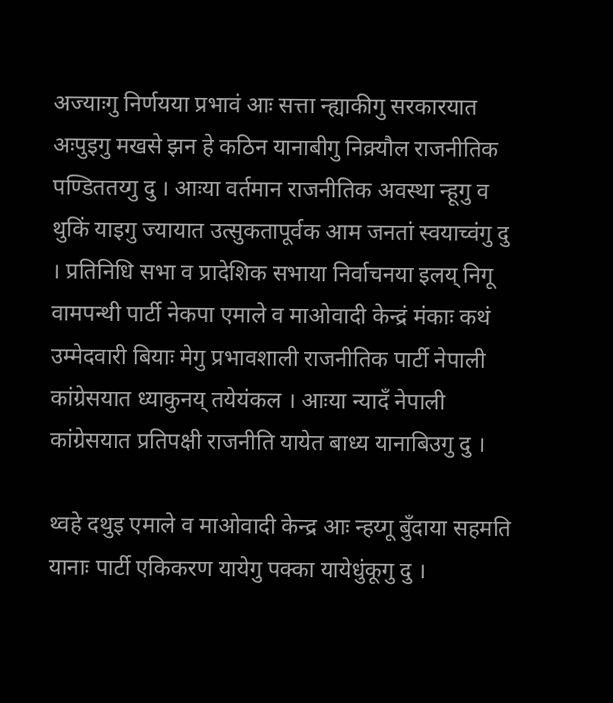अज्याःगु निर्णयया प्रभावं आः सत्ता न्ह्याकीगु सरकारयात अःपुइगु मखसे झन हे कठिन यानाबीगु निक्र्यौल राजनीतिक पण्डिततय्गु दु । आःया वर्तमान राजनीतिक अवस्था न्हूगु व थुकिं याइगु ज्यायात उत्सुकतापूर्वक आम जनतां स्वयाच्वंगु दु । प्रतिनिधि सभा व प्रादेशिक सभाया निर्वाचनया इलय् निगू वामपन्थी पार्टी नेकपा एमाले व माओवादी केन्द्रं मंकाः कथं उम्मेदवारी बियाः मेगु प्रभावशाली राजनीतिक पार्टी नेपाली कांग्रेसयात ध्याकुनय् तयेयंकल । आःया न्यादँ नेपाली कांग्रेसयात प्रतिपक्षी राजनीति यायेत बाध्य यानाबिउगु दु ।

थ्वहे दथुइ एमाले व माओवादी केन्द्र आः न्हय्गू बुँदाया सहमति यानाः पार्टी एकिकरण यायेगु पक्का यायेधुंकूगु दु ।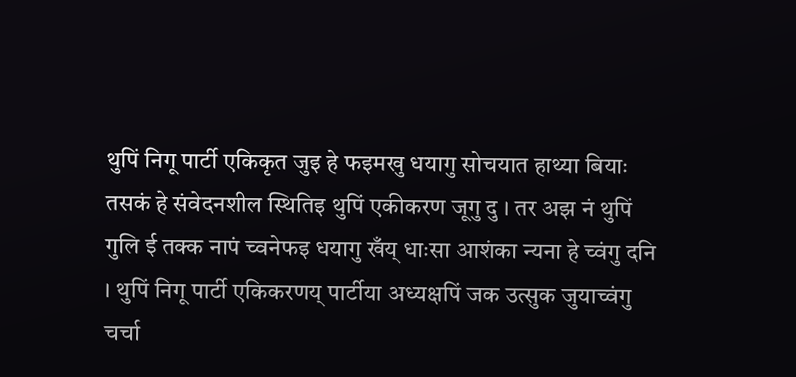थुपिं निगू पार्टी एकिकृत जुइ हे फइमखु धयागु सोचयात हाथ्या बियाः तसकं हे संवेदनशील स्थितिइ थुपिं एकीकरण जूगु दु । तर अझ नं थुपिं गुलि ई तक्क नापं च्वनेफइ धयागु खँय् धाःसा आशंका न्यना हे च्वंगु दनि । थुपिं निगू पार्टी एकिकरणय् पार्टीया अध्यक्षपिं जक उत्सुक जुयाच्वंगु चर्चा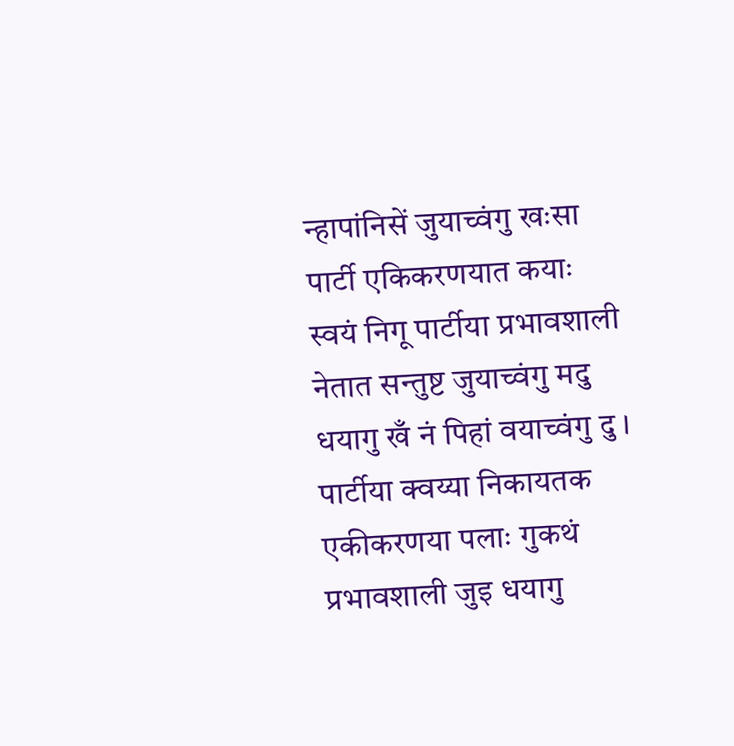न्हापांनिसें जुयाच्वंगु खःसा पार्टी एकिकरणयात कयाः स्वयं निगू पार्टीया प्रभावशाली नेतात सन्तुष्ट जुयाच्वंगु मदु धयागु खँ नं पिहां वयाच्वंगु दु । पार्टीया क्वय्या निकायतक एकीकरणया पलाः गुकथं प्रभावशाली जुइ धयागु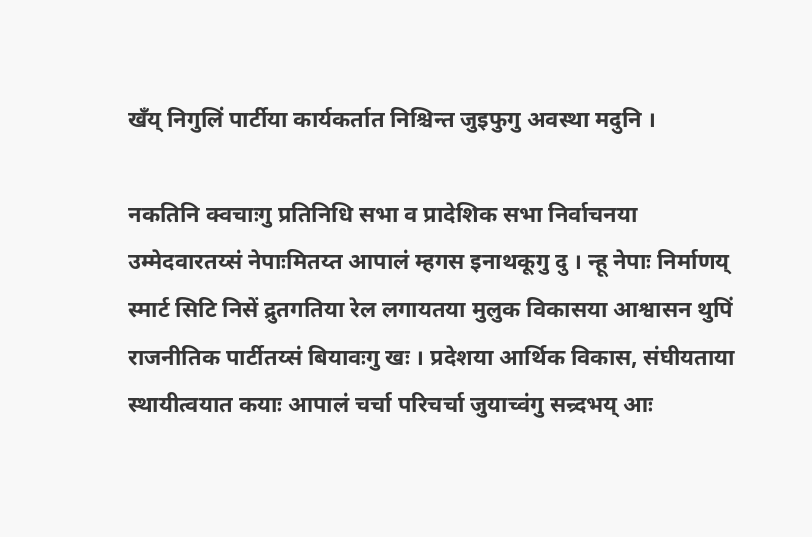खँय् निगुलिं पार्टीया कार्यकर्तात निश्चिन्त जुइफुगु अवस्था मदुनि ।

नकतिनि क्वचाःगु प्रतिनिधि सभा व प्रादेशिक सभा निर्वाचनया उम्मेदवारतय्सं नेपाःमितय्त आपालं म्हगस इनाथकूगु दु । न्हू नेपाः निर्माणय् स्मार्ट सिटि निसें द्रुतगतिया रेल लगायतया मुलुक विकासया आश्वासन थुपिं राजनीतिक पार्टीतय्सं बियावःगु खः । प्रदेशया आर्थिक विकास, संघीयताया स्थायीत्वयात कयाः आपालं चर्चा परिचर्चा जुयाच्वंगु सन्र्दभय् आः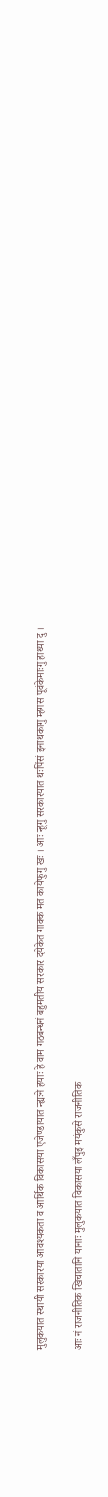मुलुकयात स्थायी सरकारया आवश्यकता व आर्थिक विकासया एजेण्डायात न्ह्यःने हयाः हे वाम गठबन्धनं बहुमतीय सरकार दयेकेत गाक्क मत कायेफुगु खः । आः न्हूगु सरकारयात थःपिंसं इनाथकागु म्हगस पूवंकेमाःगु हाथ्या दु ।

आः नं राजनीतिक खिचातानि यानाः मुलुकयात विकासया लँपुइ मयंकुसे राजनीतिक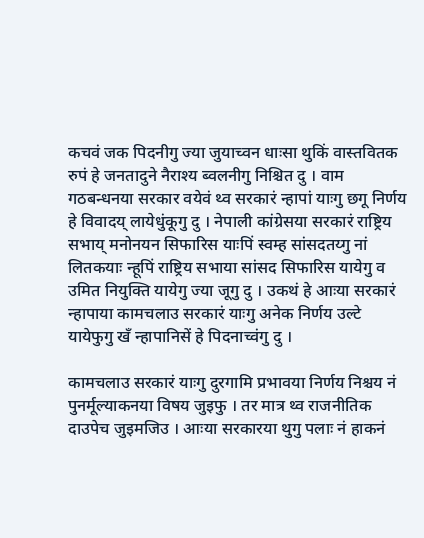कचवं जक पिदनीगु ज्या जुयाच्वन धाःसा थुकिं वास्तवितक रुपं हे जनतादुने नैराश्य ब्वलनीगु निश्चित दु । वाम गठबन्धनया सरकार वयेवं थ्व सरकारं न्हापां याःगु छगू निर्णय हे विवादय् लायेधुंकूगु दु । नेपाली कांग्रेसया सरकारं राष्ट्रिय सभाय् मनोनयन सिफारिस याःपिं स्वम्ह सांसदतय्गु नां लितकयाः न्हूपिं राष्ट्रिय सभाया सांसद सिफारिस यायेगु व उमित नियुक्ति यायेगु ज्या जूगु दु । उकथं हे आःया सरकारं न्हापाया कामचलाउ सरकारं याःगु अनेक निर्णय उल्टे यायेफुगु खँ न्हापानिसें हे पिदनाच्वंगु दु ।

कामचलाउ सरकारं याःगु दुरगामि प्रभावया निर्णय निश्चय नं पुनर्मूल्याकनया विषय जुइफु । तर मात्र थ्व राजनीतिक दाउपेच जुइमजिउ । आःया सरकारया थुगु पलाः नं हाकनं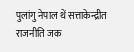पुलांगु नेपाल थें सत्ताकेन्द्रीत राजनीति जक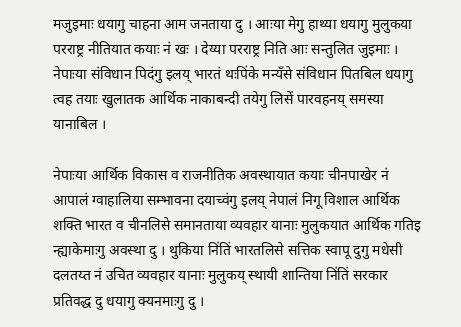मजुइमाः धयागु चाहना आम जनताया दु । आःया मेगु हाथ्या धयागु मुलुकया परराष्ट्र नीतियात कयाः नं खः । देय्या परराष्ट्र निति आः सन्तुलित जुइमाः । नेपाःया संविधान पिदंगु इलय् भारतं थःपिंके मन्यँसे संविधान पितबिल धयागु त्वह तयाः खुलातक आर्थिक नाकाबन्दी तयेगु लिसें पारवहनय् समस्या यानाबिल ।

नेपाःया आर्थिक विकास व राजनीतिक अवस्थायात कयाः चीनपाखेर नं आपालं ग्वाहालिया सम्भावना दयाच्वंगु इलय् नेपालं निगू विशाल आर्थिक शक्ति भारत व चीनलिसे समानताया व्यवहार यानाः मुलुकयात आर्थिक गतिइ न्ह्याकेमाःगु अवस्था दु । थुकिया निंतिं भारतलिसे सत्तिक स्वापू दुगु मधेसी दलतय्त नं उचित व्यवहार यानाः मुलुकय् स्थायी शान्तिया निंतिं सरकार प्रतिवद्ध दु धयागु क्यनमाःगु दु ।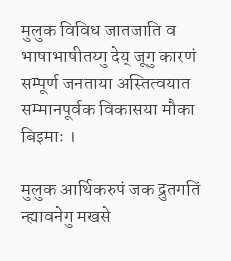मुलुक विविध जातजाति व भाषाभाषीतय्गु देय् जूगु कारणं सम्पूर्ण जनताया अस्तित्वयात सम्मानपूर्वक विकासया मौका बिइमाः ।

मुलुक आर्थिकरुपं जक द्रुतगतिं न्ह्यावनेगु मखसे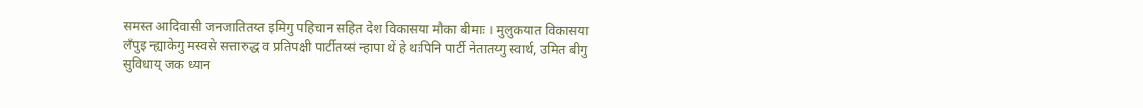समस्त आदिवासी जनजातितय्त इमिगु पहिचान सहित देश विकासया मौका बीमाः । मुलुकयात विकासया लँपुइ न्ह्याकेगु मस्वसे सत्तारुद्ध व प्रतिपक्षी पार्टीतय्सं न्हापा थें हे थःपिनि पार्टी नेतातय्गु स्वार्थ, उमित बीगु सुविधाय् जक ध्यान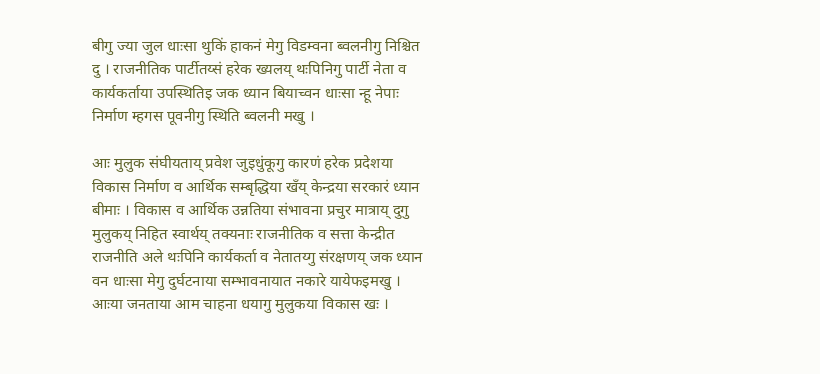बीगु ज्या जुल धाःसा थुकिं हाकनं मेगु विडम्वना ब्वलनीगु निश्चित दु । राजनीतिक पार्टीतय्सं हरेक ख्यलय् थःपिनिगु पार्टी नेता व कार्यकर्ताया उपस्थितिइ जक ध्यान बियाच्वन धाःसा न्हू नेपाः निर्माण म्हगस पूवनीगु स्थिति ब्वलनी मखु ।

आः मुलुक संघीयताय् प्रवेश जुइधुंकूगु कारणं हरेक प्रदेशया विकास निर्माण व आर्थिक सम्बृद्धिया खँय् केन्द्रया सरकारं ध्यान बीमाः । विकास व आर्थिक उन्नतिया संभावना प्रचुर मात्राय् दुगु मुलुकय् निहित स्वार्थय् तक्यनाः राजनीतिक व सत्ता केन्द्रीत राजनीति अले थःपिनि कार्यकर्ता व नेतातय्गु संरक्षणय् जक ध्यान वन धाःसा मेगु दुर्घटनाया सम्भावनायात नकारे यायेफइमखु । आःया जनताया आम चाहना धयागु मुलुकया विकास खः ।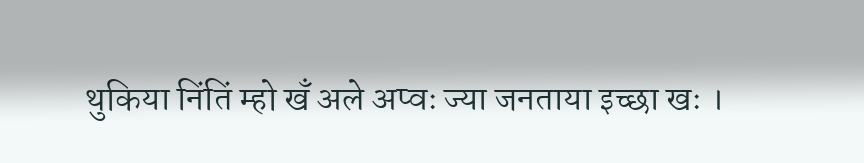थुकिया निंतिं म्हो खँ अले अप्वः ज्या जनताया इच्छा खः ।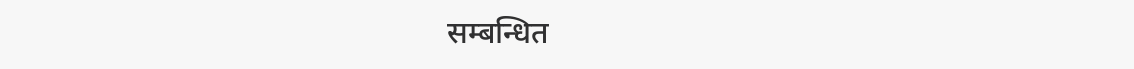सम्बन्धित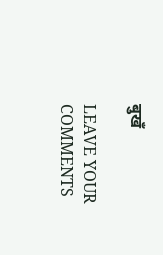बुखँ

LEAVE YOUR COMMENTS